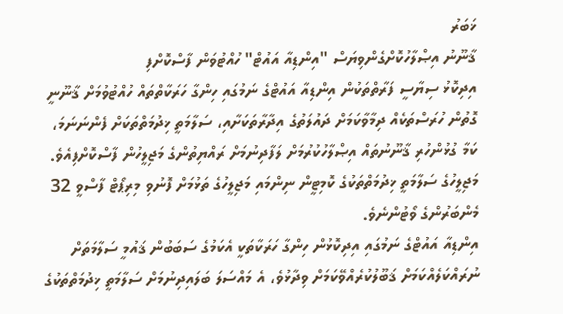ޚަބަރު
ޤާނޫނު އިޞްލާހުކޮށްގެންވިޔަސް "އިންޑިއާ އައުޓް" ހުއްޓުވަން ފާސްކޮށްފި
އިދިކޮޅު ސިޔާސީ ފަރާތްތަކުން އިންޑިއާ އައުޓްގެ ނަމުގައި ހިންގާ ހަރަކާތްތައް ހުއްޓުވުމަށް ޤާނޫނީ ގޮތުން ހުރަސްތަކެއް ދިމާވާކަމަށް ދައުލަތުގެ އިދާރާތަކަށާއި، ސަލާމަތީ ޚިދުމަތްތަކަށް ފެންނަނަމަ، ކަމާ ގުޅުންހުރި ޤާނޫނުތައް އިޞްލާހުކުރުމަށް ލަފާދިނުމަށް ރައްޔިތުންގެ މަޖިލީހުން ފާސްކޮށްފިއެވެ. މަޖިލީހުގެ ސަލާމަތީ ޚިދުމަތްތަކުގެ ކޮމިޓީން ނިންމައި މަޖިލީހުގެ ތަޅުމަށް ފޮނުވި މިރިޕޯޓް ފާސްވީ 32 މެންބަރުންގެ ވޯޓުންނެވެ.
އިންޑިއާ އައުޓްގެ ނަމުގައި އިދިކޮޅުން ހިންގާ ހަރަކާތަކީ އެކަމުގެ ސަބަބުން ޤައުމީ ސަލާމަތަށް ނުރައްކަލެއްކަމަށް ޤަބޫލުކުރެއްވޭކަމަށް ވިދާޅުވެ، އެ މައްސަލަ ބަލައިދިނުމަށް ސަލާމަތީ ޚިދުމަތްތަކުގެ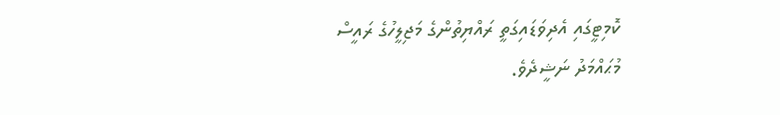ކޮމިޓީގައި އެދިވަޑައިގަތީ ރައްޔިތުންގެ މަޖިލީހުގެ ރައީސް މުޙައްމަދު ނަޝީދެވެ.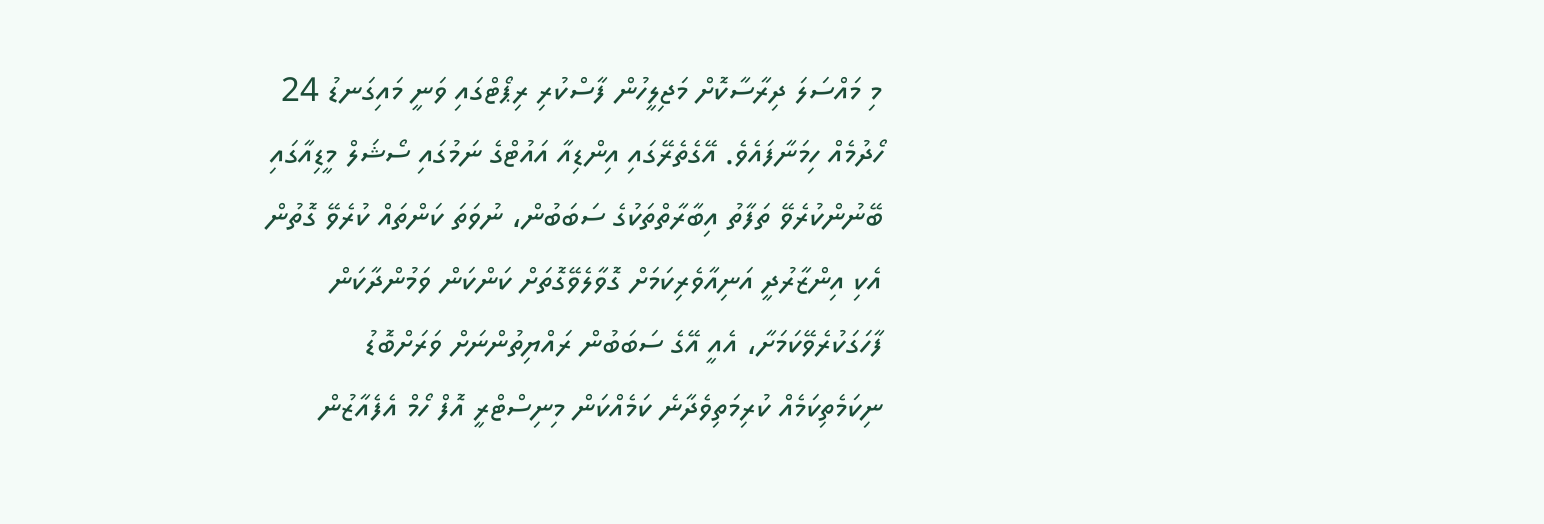މި މައްސަލަ ދިރާސާކޮށް މަޖިލީހުން ފާސްކުރި ރިޕޯޓްގައި ވަނީ މައިގަނޑު 24 ހޯދުމެއް ހިމަނާފައެވެ. އޭގެތެރޭގައި އިންޑިއާ އައުޓްގެ ނަމުގައި ސޯޝަލް މީޑިއާގައި ބޭނުންކުރެވޭ ތަފާތު އިބާރާތްތަކުގެ ސަބަބުން، ނުވަތަ ކަންތައް ކުރެވޭ ގޮތުން އެކި އިންޒާރުދީ އަނިއާވެރިކަމަށް ގޮވާލެވޭގޮތަށް ކަންކަން ވަމުންދާކަން ފާހަގަކުރެވޭކަމަށާ، އެއީ އޭގެ ސަބަބުން ރައްޔިތުންނަށް ވަރަށްބޮޑު ނިކަމެތިކަމެއް ކުރިމަތިވެދާނެ ކަމެއްކަން މިނިސްޓްރީ އޮފް ހޯމް އެފެއާޒުން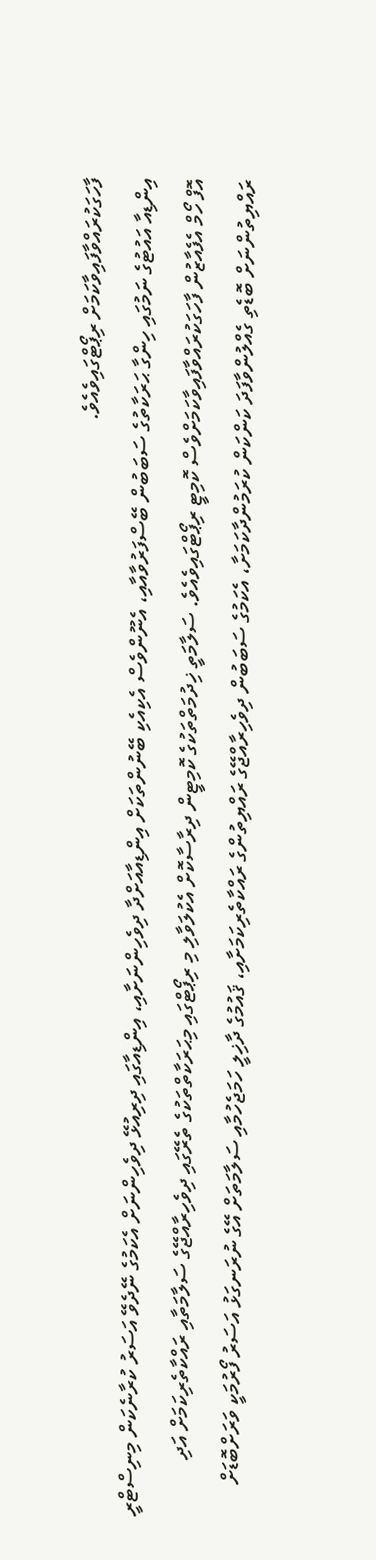ފާހަގަކުރައްވާފައިވާކަމަށް ރިޕޯޓްގައިވެއެވެ.
އިންޑިއާ އައުޓުގެ ނަމުގައި ހިންގާ ޙަރަކާތުގެ ސަބަބުން ބޭސްފަރުވާއާއި، އެނޫންވެސް އެކިއެކި ބޭނުންތަކަށް އިންޑިއާއަށްދާ ދިވެހިންނަށާއި، އިންޑިއާގައި ދިރިއުޅޭ ދިވެހިންނަށް އެކަމުގެ ނޭދެވޭ އަސަރު ކުރާނެކަން މިނިސްޓްރީ އޮފް ހޯމް އެފެއާޒުން ފާހަގަކުރައްވާފައިވާކަމަށްވެސް ކޮމިޓީ ރިޕޯޓްގައިވެއެވެ. ސަލާމަތީ ޚިދުމަތްތަކުގެ ކޮމިޓީން ދިރާސާކޮށް އެކުލަވާލި މި ރިޕޯޓްގައި މިޙަރަކާތްތަކުގެ ތެރޭގައި ދިވެހިރާއްޖޭގެ ސަލާމަތާއި ރައްކާތެރިކަމަށް އަދި ރައްޔިތުންނަށް ބޮޑެތި ގެއްލުންވާފަދަ ކަންކަން ކުރަމުންދާކަމަށާ، އެކަމުގެ ސަބަބުން ދިވެހިރާއްޖޭގެ ރައްޔިތުންގެ ރައްކާތެރިކަމަށާއި، ޤައުމުގެ ދާޚިލީ ހަމަޖެހުމާއި ސަލާމަތަށް އޭގެ ނުރަނގަޅު އަސަރު ފޯރުމަކީ ވަރަށްބޮޑަށް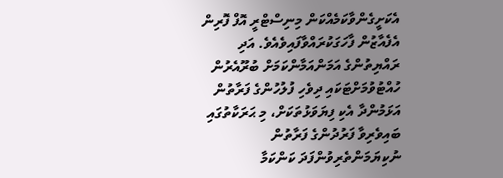އެކަށީގެންވާކަމެއްކަން މިނިސްޓްރީ އޮފް ފޮރިން އެފެއާޒުން ފާހަގަކުރައްވާފައިވެއެވެ. އަދި ރައްޔިތުންގެ އަމަންއަމާންކަމަށް ބުރޫއެރުން ހުއްޓުވުމަށްޓަކައި ދިވެހި ފުލުހުންގެ ފަރާތުން އަޅަމުންދާ އެކި ފިޔަވަޅުތަކަށް، މި ޙަރަކާތުގައި ބައިވެރިވާ ފަރުދުންގެ ފަރާތުން ނުކިޔަމަންތެރިވުންފަދަ ކަންކަމާ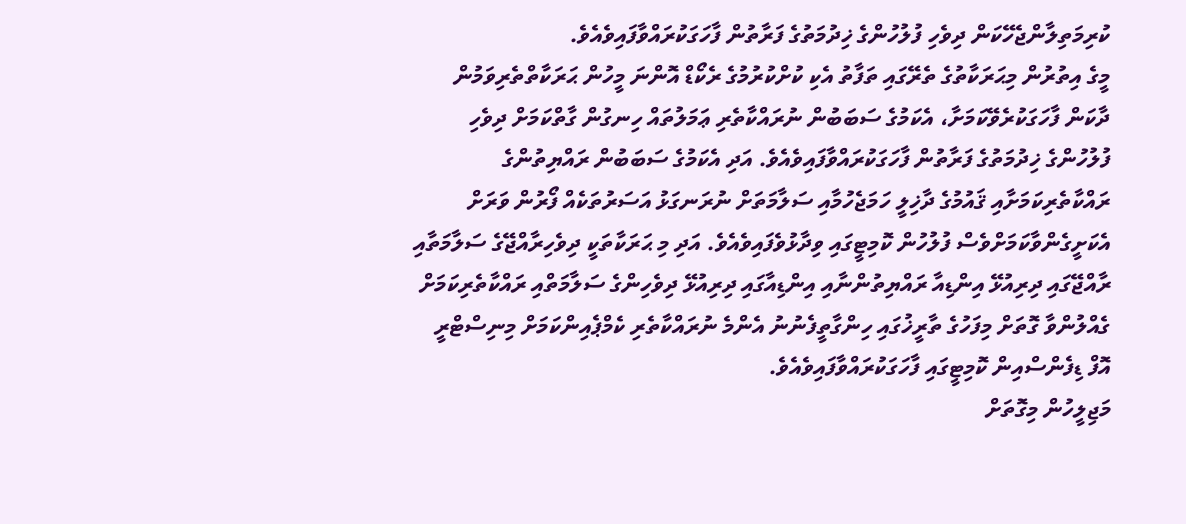ކުރިމަތިލާންޖެހޭކަން ދިވެހި ފުލުހުންގެ ޚިދުމަތުގެ ފަރާތުން ފާހަގަކުރައްވާފައިވެއެވެ.
މީގެ އިތުރުން މިޙަރަކާތުގެ ތެރޭގައި ތަފާތު އެކި ކުށްކުރުމުގެ ރެކޯޑް އޮންނަ މީހުން ޙަރަކާތްތެރިވަމުން ދާކަން ފާހަގަކުރެވޭކަމަށާ، އެކަމުގެ ސަބަބުން ނުރައްކާތެރި ޢަމަލުތައް ހިނގުން ގާތްކަމަށް ދިވެހި ފުލުހުންގެ ޚިދުމަތުގެ ފަރާތުން ފާހަގަކުރައްވާފައިވެއެވެ. އަދި އެކަމުގެ ސަބަބުން ރައްޔިތުންގެ ރައްކާތެރިކަމަށާއި ޤައުމުގެ ދާޚިލީ ހަމަޖެހުމާއި ސަލާމަތަށް ނުރަނގަޅު އަސަރުތަކެއް ފޯރުން ވަރަށް އެކަށީގެންވާކަމަށްވެސް ފުލުހުން ކޮމިޓީގައި ވިދާޅުވެފައިވެއެވެ. އަދި މި ޙަރަކާތަކީ ދިވެހިރާއްޖޭގެ ސަލާމަތާއި ރާއްޖޭގައި ދިރިއުޅޭ އިންޑިއާ ރައްޔިތުންނާއި އިންޑިއާގައި ދިރިއުޅޭ ދިވެހިންގެ ސަލާމަތްއި ރައްކާތެރިކަމަށް ގެއްލުންވާ ގޮތަށް މިފަހުގެ ތާރީޚުގައި ހިންގާތީފެނުނު އެންމެ ނުރައްކާތެރި ކެމްޕެއިންކަމަށް މިނިސްޓްރީ އޮފް ޑިފެންސްއިން ކޮމިޓީގައި ފާހަގަކުރައްވާފައިވެއެވެ.
މަޖިލީހުން މިގޮތަށް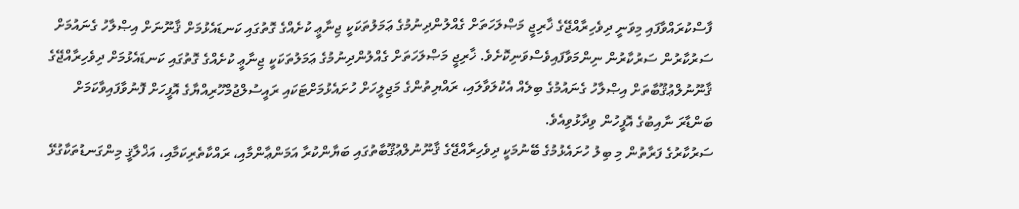ފާސްކުރައްވާފައި މިވަނީ ދިވެހިރާއްޖޭގެ ޚާރިޖީ މަޞްލަހަތަށް ގެއްލުންދިނުމުގެ ޢަމަލުތަކަކީ ޖިނާޢީ ކުށެއްގެ ގޮތުގައި ކަނޑައެޅުމަށް ޤާނޫނަށް އިޞްލާހު ގެނައުމަށް ސަރުކާރުން ސަރުކާރުން ނިންމަވާފައިވެސްވަނިކޮށެވެ. ޚާރިޖީ މަޞްލަހަތަށް ގެއްލުންދިނުމުގެ ޢަމަލުތަކަކީ ޖިނާޢީ ކުށެއްގެ ގޮތުގައި ކަނޑައެޅުމަށް ދިވެހިރާއްޖޭގެ ޤާނޫނުލްޢުޤޫބާތަށް އިޞްލާހު ގެނައުމުގެ ބިލެއް އެކުލަވާލައި، ރައްޔިތުންގެ މަޖިލީހަށް ހުށައެޅުމަށްޓަކައި ރައީސުލްޖުމްހޫރިއްޔާގެ އޮފީހަށް ފޮނުވާފައިވާކަމަށް ބަންޑާރަ ނާއިބުގެ އޮފީހުން ވިދާޅުވިއެވެ.
ސަރުކާރުގެ ފަރާތުން މި ބިލު ހުށައެޅުމުގެ ބޭނުމަކީ ދިވެހިރާއްޖޭގެ ޤާނޫނުލްޢުޤޫބާތުގައި ބަޔާންކުރާ އަމަންޢާންމާއި، ރައްކާތެރިކަމާއި، އަޚްލާޤީ މިންގަނޑުތަކާގުޅޭ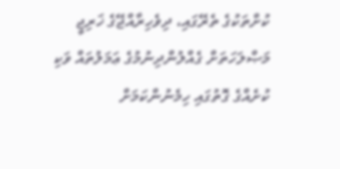ކުށްތަކުގެ ތެރޭގައި، ދިވެހިރާއްޖޭގެ ޚަރިޖީ މަޞްލަހަތަށް ގެއްލުންދިނުމުގެ ޢަމަލުތައް ވަކި ކުށެއްގެ ގޮތުގައި ހިމެނުންކަމަށް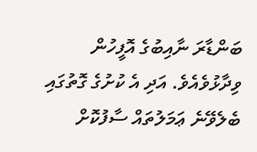ބަންޑާރަ ނާއިބުގެ އޮފީހުން ވިދާޅުވެއެވެ. އަދި އެ ކުށުގެ ގޮތުގައި ބެލެވޭނެ ޢަމަލުތައް ސާފުކޮށް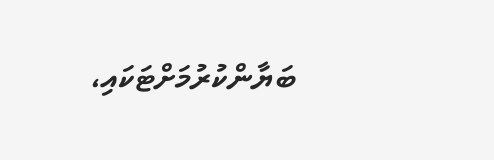ބަޔާންކުރުމަށްޓަކައި،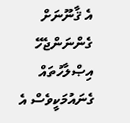އެ ޤާނޫނަށް ގެންނަންޖެހޭ އިޞްލާހުތައް ގެނައުމަކީވެސް އެ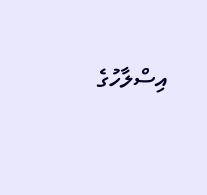އިސްލާހުގެ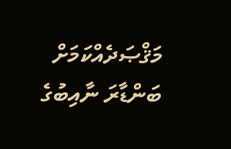މަޤްޞަދެއްކަމަށް ބަންޑާރަ ނާއިބުގެ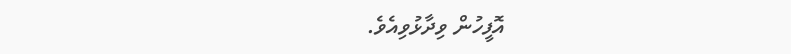އޮފީހުން ވިދާޅުވިއެވެ.